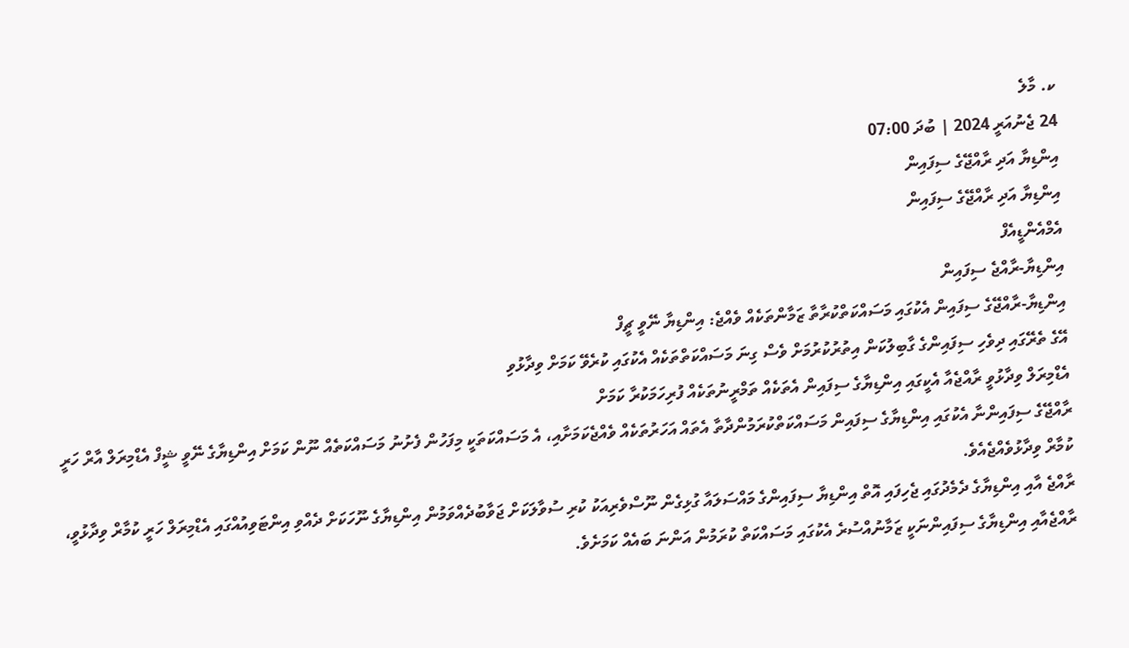ކ. މާލެ
24 ޖެނުއަރީ 2024 | ބުދަ 07:00
އިންޑިޔާ އަދި ރާއްޖޭގެ ސިފައިން
އިންޑިޔާ އަދި ރާއްޖޭގެ ސިފައިން
އެމްއެންޑީއެފް
އިންޑިޔާ-ރާއްޖެ ސިފައިން
އިންޑިޔާ-ރާއްޖޭގެ ސިފައިން އެކުގައި މަސައްކަތްކުރާތާ ޒަމާންތަކެއް ވެއްޖެ: އިންޑިޔާ ނޭވީ ޗީފް
އޭގެ ތެރޭގައި ދިވެހި ސިފައިންގެ ގާބިލުކަން އިތުރުކުރުމަށް ވެސް ގިނަ މަސައްކަތްތަކެއް އެކުގައި ކުރެވޭ ކަމަށް ވިދާޅުވި
އެޑްމިރަލް ވިދާޅުވީ ރާއްޖެއާ އެކީގައި އިންޑިޔާގެ ސިފައިން އެތަކެއް ތަމްރީނުތަކެއް ފުރިހަމަކުރާ ކަމަށް
ރާއްޖޭގެ ސިފައިންނާ އެކުގައި އިންޑިޔާގެ ސިފައިން މަސައްކަތްކުރަމުންދާތާ އެތައް އަހަރުތަކެއް ވެއްޖެކަމަށާއި، އެ މަސައްކަތަކީ މިފަހުން ފެށުނު މަސައްކަތެއް ނޫން ކަމަށް އިންޑިޔާގެ ނޭވީ ޝީފް އެޑްމިރަލް އާރް ހަރީ ކުމާރް ވިދާޅުވެއްޖެއެވެ.
ރާއްޖެ އާއި އިންޑިޔާގެ ދެމެދުގައި ޖެހިފައި އޮތް އިންޑިޔާ ސިފައިންގެ މައްސަލައާ ގުޅިގެން ނޫސްވެރިއަކު ކުރި ސުވާލަކަށް ޖަވާބުދެއްވަމުން އިންޑިޔާގެ ނޫހަކަށް ދެއްވި އިންޓަވިއުއްގައި އެޑްމިރަލް ހަރީ ކުމާރް ވިދާޅުވީ، ރާއްޖެއާއި އިންޑިޔާގެ ސިފައިންނަކީ ޒަމާނުއްސުރެ އެކުގައި މަސައްކަތް ކުރަމުން އަންނަ ބައެއް ކަމަށެވެ.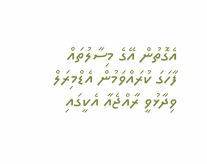އެގޮތުން އޭގެ މިސާލުތައް ފާހަގަ ކުރައްވަމުން އެޑްމިރަލް ވިދާޅުވީ ރާއްޖެއާ އެކީގައި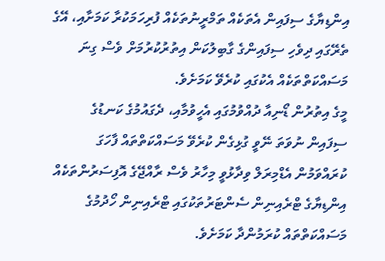އިންޑިޔާގެ ސިފައިން އެތަކެއް ތަމްރީނުތަކެއް ފުރިހަމަކުރާ ކަމަށާއި، އޭގެ ތެރޭގައި ދިވެހި ސިފައިންގެ ގާބިލުކަން އިތުރުކުރުމަށް ވެސް ގިނަ މަސައްކަތްތަކެއް އެކުގައި ކުރެވޭ ކަމަށެވެ.
މީގެ އިތުރުން ޑޯނިއާ ދުއްވުމުގައި އެހީވުމާއި، ދެގައުމުގެ ކަނޑުގެ ސިފައިން ނުވަތަ ނޭވީ ގުޅިގެން ކުރެވޭ މަސައްކަތްތައް ފާހަގަ ކުރައްވަމުން އެޑްމިރަލް ވިދާޅުވީ މިހާރު ވެސް ރާއްޖޭގެ އޮފިސަރުންތަކެއް އިންޑިޔާގެ ޓްރެއިނިން ސެންޓަރުތަކުގައި ޓްރެއިނިން ހޯދުމުގެ މަސައްކަތްތައް ކުރަމުންދާ ކަމަށެވެ.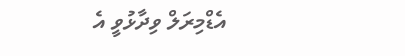އެޑްމިރަލް ވިދާޅުވީ އެ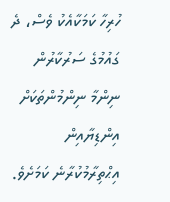ހުރިހާ ކަމަކާއެކު ވެސް، ދެ ގައުމުގެ ސަރުކާރުން ނިންމާ ނިންމުންތަކަށް އިންޑިޔާއިން އިޙްތިރާމުކުރާނެ ކަމަށެވެ.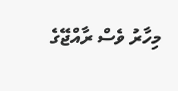މިހާރު ވެސް ރާއްޖޭގެ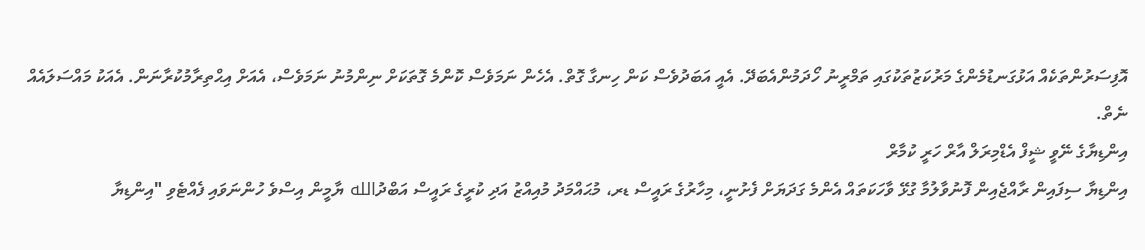އޮފިސަރުންތަކެއް އަޅުގަނޑުމެންގެ މަރުކަޒުތަކުގައި ތަމްރީނު ހޯދަމުންއެބަދޭ. އެއީ އަބަދުވެސް ކަން ހިނގާ ގޮތް. އެހެން ނަމަވެސް ކޮންމެ ގޮތަކަށް ނިންމުނު ނަމަވެސް، އެއަށް އިޙްތިރާމުކުރާނަން. އެއަކު މައްސަލައެއް ނެތް.
އިންޑިޔާގެ ނޭވީ ޝީފް އެޑްމިރަލް އާރް ހަރީ ކުމާރް
އިންޑިޔާ ސިފައިން ރާއްޖެއިން ފޮނުވާލުމާ ގުޅޭ ވާހަކަތައް އެންމެ ގަދަޔަށް ފެށުނީ، މިހާރުގެ ރައީސް ޑރ، މުޙައްމަދު މުއިއްޒު އަދި ކުރީގެ ރައީސް އަބްދުالله ޔާމީން އިސްވެ ހުންނަވައި ފެއްޓެވި "އިންޑިޔާ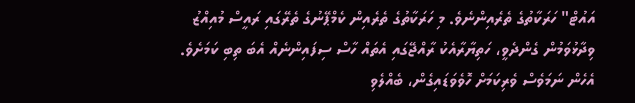އައުޓް" ހަރަކާތުގެ ތެރެއިންނެވެ. މި ހަރަކާތުގެ ތެރެއިން ކެމްޕޭނުގެ ތެރޭގައި ރައީސް މުއިއްޒު ވިދާޅުވަމުން ގެންދެވީ، ހަތިޔާރާއެކު ރާއްޖޭގައި އެތައް ހާސް ސިފައިންނެއް އެބަ ތިބި ކަމަށެވެ. އެހެން ނަމަވެސް ވެރިކަމަށް ހޮވެވަޑައިގެން، ބެއްލެވި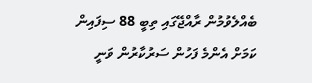ބެއްލެވުމުން ރާއްޖޭގައި ތިބީ 88 ސިފައިން ކަމަށް އެންމެ ފަހުން ސަރުކާރުން ވަނީ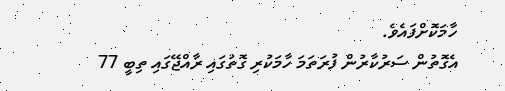ހާމަކޮށްފައެވެ.
އެގޮތުން ސަރުކާރުން ފުރަތަމަ ހާމަކުރި ގޮތުގައި ރާއްޖޭގައި ތިބީ 77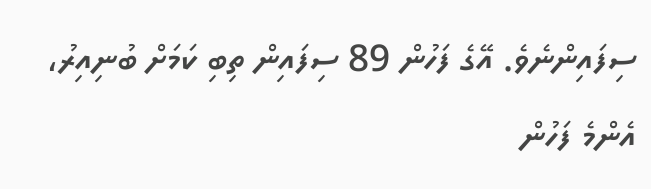ސިފައިންނެވެ. އޭގެ ފަހުން 89 ސިފައިން ތިބި ކަމަށް ބުނިއިރު، އެންމެ ފަހުން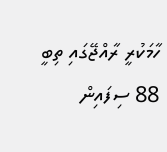ހާމަކުރީ ރާއްޖޭގައި ތިބީ 88 ސިފައިން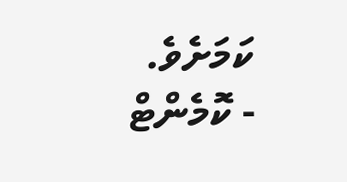ކަމަށެވެ.
- ކޮމެންޓް